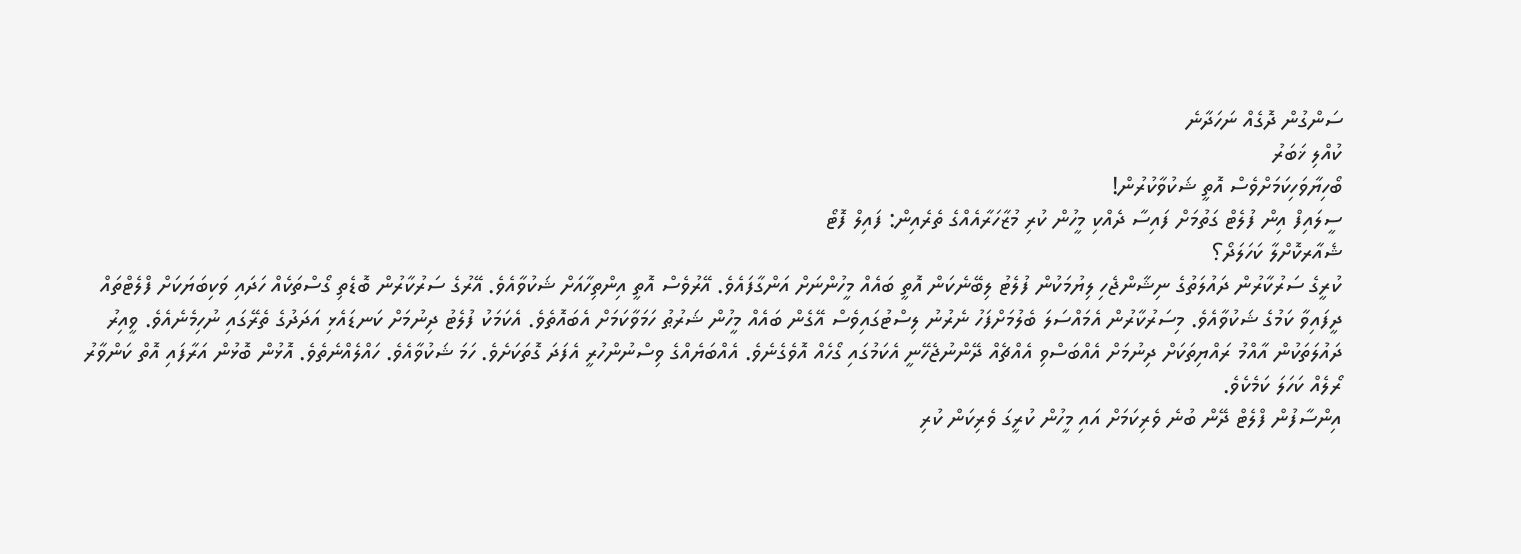ސަންގުން ދޮގެއް ނަހަދާނެ
ކުއްލި ޚަބަރު
ބޯހިޔާވަހިކަމަށްވެސް އޮތީ ޝަކުވާކުރުން!
ސީލައިފް އިން ފުލެޓް ގަތުމަށް ފައިސާ ދެއްކި މީހުން ކުރި މުޒާހަރާއެއްގެ ތެރެއިން: ފައިލް ފޮޓޯ
ޝެއާރކޮށްލާ ކަހަލަދޯ؟
ކުރީގެ ސަރުކާރުން ދައުލަތުގެ ނިޝާންޖެހި ލިޔުމަކުން ފުލެޓު ލިބޭނެކަން އޮތީ ބައެއް މީހުންނަށް އަންގާފައެވެ. އޭރުވެސް އޮތީ އިންތިހާއަށް ޝަކުވާއެވެ. އޭރުގެ ސަރުކާރުން ބޮޑެތި ގޯސްތަކެއް ހަދައި ވަކިބަޔަކަށް ފްލެޓްތައް ދީފައިވާ ކަމުގެ ޝަކުވާއެވެ. މިސަރުކާރުން އެމައްސަލަ ބެލުމަށްފަހު ނެރުނު ލިސްޓުގައިވެސް އޭގެން ބައެއް މީހުން ޝަރުޠު ހަމަވާކަމަށް އެބައޮތެވެ. އެކަމަކު ފުލެޓު ދިނުމަށް ކަނޑައެޅި އަދަދުގެ ތެރޭގައި ނުހިމެނެއެވެ. ވީއިރު ދައުލަތަކުން އާއްމު ރައްޔިތަކަށް ދިނުމަށް އެއްބަސްވި އެއްޗެއް ދޭންނުޖެހޭނީ އެކަމުގައި ގޯހެއް އޮވެގެނެވެ. އެއްބަޔެއްގެ ވިސްނުންހުރީ އެފަދަ ގޮތަކަށެވެ. ހަމަ ޝަކުވާއެވެ. ހައްލެއްނެތެވެ. އޮޅުން ބޮޅުން އަރާފައި އޮތް ކަންވާރު ރޯލެއް ކަހަލަ ކަމެކެވެ.
އިންސާފުން ފްލެޓް ދޭން ބުނެ ވެރިކަމަށް އައި މީހުން ކުރީގަ ވެރިކަން ކުރި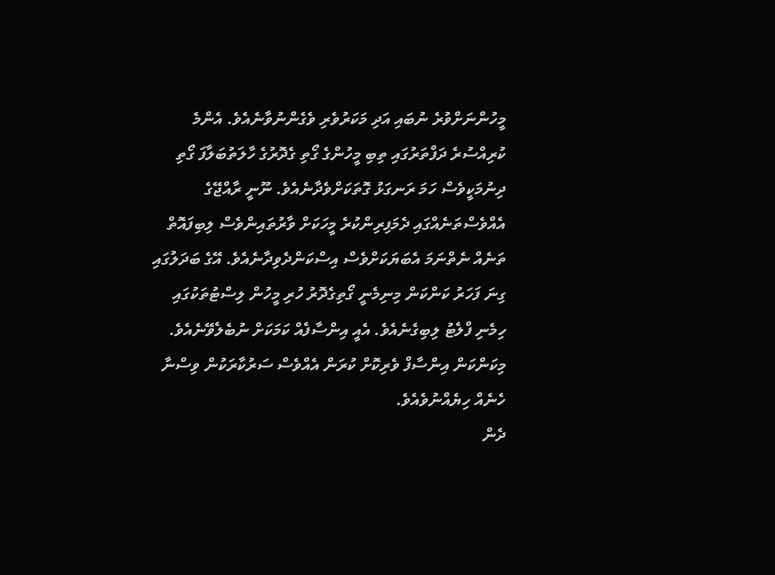މީހުންނަށްވުރެ ނުބައި އަދި މަކަރުވެރި ވެގެންނުވާނެއެވެ. އެންމެ ކުރިއްސުރެ ދަފްތަރުގައި ތިބި މީހުންގެ ގޯތި ގެދޮރުގެ ހާލަތުބަލާފަ ގޯތި ދިނުމަކީވެސް ހަމަ ރަނގަޅު ގޮތަކަށްވެދާނެއެވެ. ނޫނީ ރާއްޖޭގެ އެއްވެސްތަނެއްގައި ދެމަފިރިންކުރެ މީހަކަށް ވާރުތައިންވެސް ލިބިފައޮތް ތަނެއް ނެތްނަމަ އެބަޔަކަށްވެސް އިސްކަންދެވިދާނެއެވެ. އޭގެ ބަދަލުގައި ގިނަ ފަހަރު ކަންކަން މިނިމެނީ ގޯތިގެދޮރު ހުރި މީހުން ލިސްޓުތަކުގައި ހިމެނި ފްލެޓު ލިބިގެނެއެވެ. އެއީ އިންސާފެއް ކަމަކަށް ނުބެލެވޭނެއެވެ. މިކަންކަން އިންސާފް ވެރިކޮށް ކުރަން އެއްވެސް ސަރުކާރަކުން ވިސްނާ ހެނެއް ހިޔެއްނުވެއެވެ.
ދެން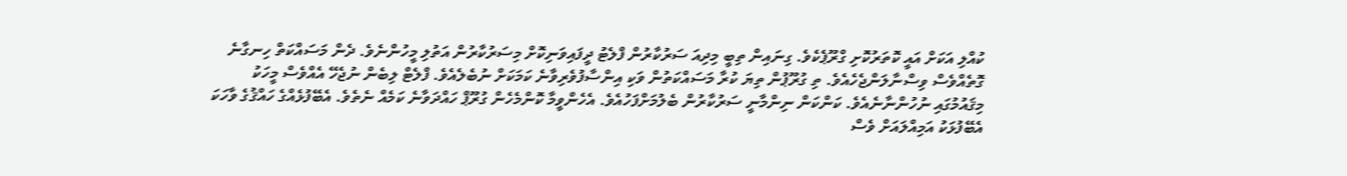ކުއްލި އަކަށް އައީ ކޮތަރުކޮށި ގްރޫޕެކެވެ. ގިނައިން ތިބީ މިދިއަ ސަރުކާރުން ފްލެޓު ދީފައިވަނިކޮށް މިސަރުކާރުން އަތުލި މީހުންނެވެ. ދެން މަސައްކަތް ހިނގާނެ ގޮތެއްވެސް ވިސްނާލަންޖެހެއެވެ. ތި ގުރޫޕުން ތިޔަ ކުރާ މަސައްކަތުން ވަކި އިންސާފުވެރިވާނެ ކަމަކަށް ނުބެލެއެވެ. ފްލެޓް ލިބެން ނުޖެހޭ އެއްވެސް މީހަކު މިޤައުމުގައި ނުހުންނާނެއެވެ. ކަންކަން ނިންމާނީ ސަރުކާރުން ބެލުމަށްފަހުއެވެ. އެހެންވީމާ ކޮންމެހެން ގުރޫޕް ހައްދަވާނެ ކަމެއް ނެތެވެ. އެބޭފުޅެއްގެ ހައްޤުގެ ވާހަކަ އެބޭފުޅަކު އަމިއްލައަށް ވެސް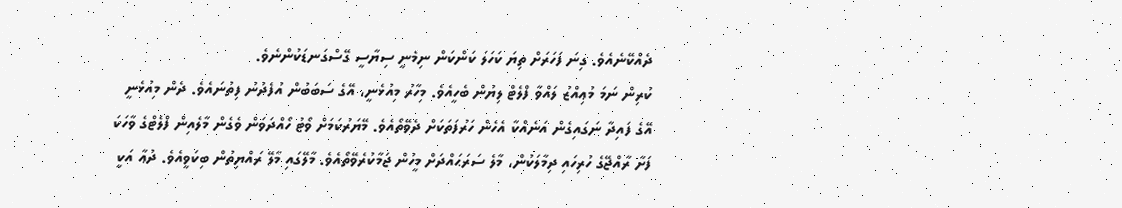ދެއްކޭނެއެވެ. ގިނަ ފަހަރަށް ތިޔަ ކަހަލަ ކަންކަން ނިމެނީ ސިޔާސީ ގޭސްގަނޑަކުންނެވެ.
ކުރިން ނަމަ މުޢިއްޒު ލައްވާ ފްލެޓް ލިޔުން ބެހީއެވެ. މިހާރު މިއުޅެނީ، އޭގެ ސަބަބުން އުފެދުނު ފިތުނައެވެ. ދެން މިއުޅެނީ އޭގެ ފައިދާ ނަގައިގެން އަނެއްކާ އެހެން ހަރުފަތަކަށް ދެވޭތޯއެވެ. މޭޔަރުކަމަށް ވޯޓު ހޯއްދަވަން ވެގެން މާލެއިން ފްލެޓްގެ ވާހަކަ ފަށާ ރާއްޖޭގެ ހުރިހައި ދިމާލަކުން، މާލެ ސަރަޙައްދަށް މީހުން ޖަމާކުރެވޭތޯއެވެ. މާލޭގައި މާލޭ ރައްޔިތުން ބިކަވީއެވެ. ދުޢާ އަކީ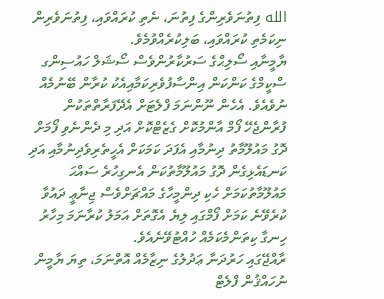الله ފިތުނަވެރިންގެ ފިތުނަ، ނެތި ކުރައްވައި، ފިތުނަވެރިން ނިކަމެތި ކުރައްވައި، ބަލިކުރެއްވުމެވެ.
ޔާމީނާއި ސޯލިޙްގެ ސަރުކާރުންވެސް ސޯޝަލް ހައުސިންގ ސްކީމްގެ ކަންކަން އިންސާފުވެރިކަމާއިއެކު ކުރާން ބޭނުމެއް ނުވެއެވެ. އެހެން ނޫންނަމަ ފްލެޓަށް އެދޭފަރާތްތަކުން ފުރާންޖެހޭ ފޯމް އާންމުކޮށް ގެޒެޓްކޮށް އަދި މި ދެންނެވި ފޯމަށް ދޮގު މައުލޫމާތު ދިނުމާއި އެފަދަ ކަމަކަށް އެހީތެރިވެދިނުމާއި އަދި ކަނޑައެޅިގެން ދޮގު މައުލޫމާތުކަން އެނގިހުރެ ސައްޙަ މައުލޫމާތުކަމަށް ހެކި ދިންމީހާގެ މައްޗަށްވެސް ޖިނާޢީ ދައުވާ ކުރެވޭނެ ކަމަށް ފޯމްގައި ލިޔެ އެގޮތަށް އަމަލު ކުރާނަމަ މިހާރު ހިނގާ ކިތަންމެކަމެއް ހުއްޓުވޭނެއެވެ.
ރާއްޖޭގައި ހަރުދަނާ ޢަދުލުގެ ނިޒާމެއް އޮތްނަމަ، ތިޔަ ޔާމީން ނުހައްޤުން ފްލެޓް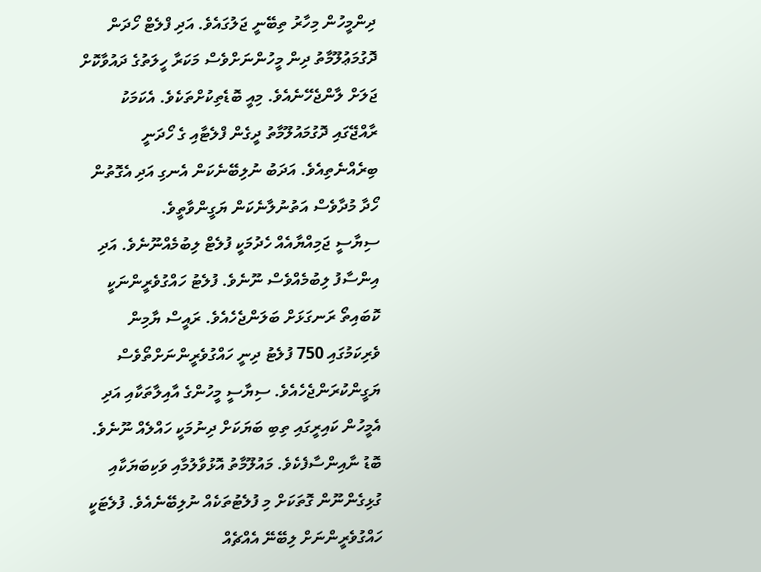ދިންމީހުން މިހާރު ތިބޭނީ ޖަލުގައެވެ. އަދި ފްލެޓް ހޯދަން ދޮގުމަޢުލޫމާތު ދިން މީހުންނަށްވެސް މަކަރާ ހީލަތުގެ ދައުވާކޮށް ޖަލަށް ލާންޖެހޭނެއެވެ. މިއީ ބޮޑެތިކުށްތަކެވެ. އެކަމަކު ރާއްޖޭގައި ދޮގުމައުލޫމާތު ދީގެން ފްލެޓާއި ގެ ހޯދަނީ ބިރެއްނެތިއެވެ. އަދަބު ނުލިބޭނެކަން އެނގި އަދި އެގޮތުން ހޯދާ މުދާވެސް އަތުނުލާނެކަން ޔަގީންވާތީވެ.
ސިޔާސީ ޖަމިއްޔާއެއް ހެދުމަކީ ފުލެޓް ލިބުމެއްނޫނެވެ. އަދި އިންސާފު ލިބުމެއްވެސް ނޫނެވެ. ފުލެޓު ހައްގުވެރީންނަކީ ކޮބައިތޯ ރަނގަޅަށް ބަލަންޖެހެއެވެ. ރައީސް ޔާމިން ވެރިކަމުގައި 750 ފުލެޓު ދިނީ ހައްގުވެރީންނަށްތޯވެސް ޔަގީންކުރަންޖެހެއެވެ. ސިޔާސީ މީހުންގެ އާއިލާތަކާއި އަދި އެމީހުން ކައިރީގައި ތިބި ބަޔަކަށް ދިނުމަކީ ހައްލެއް ނޫނެވެ. ބޮޑު ނާއިންސާފެކެވެ. މައުލޫމާތު އޮޅުވާލުމާއި ވަކިބަޔަކާއި ގުޅިގެންނޫން ގޮތަކަށް މި ފުލެޓުތަކެއް ނުލިބޭނެއެވެ. ފުލެޓަކީ ހައްގުވެރީންނަށް ލިބޭނޭ އެއްޗެއް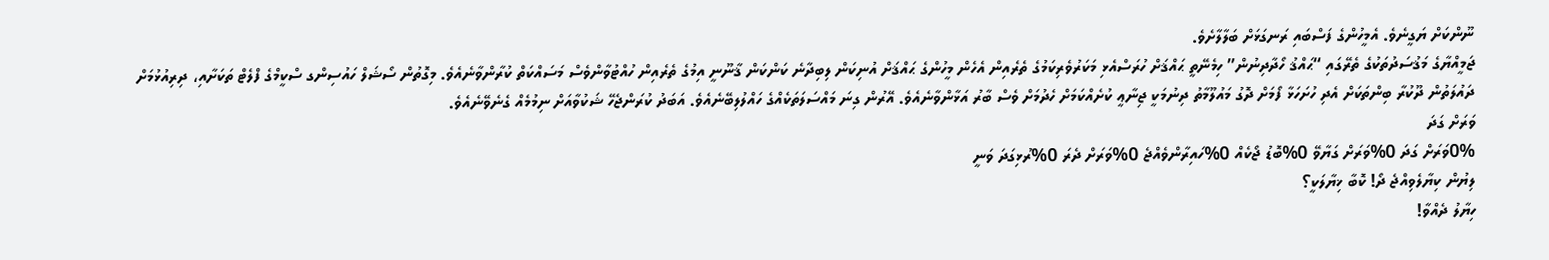ނޫންކަށް ޔަގީނެވެ. އެމީހުންގެ ފަސްބައި ރަނގަޅަށް ބަލާލާށެވެ.
ޖަމީއްޔާގެ މަޤުސަދުތަކުގެ ތެރޭގައި “ޙައްޤު ހޯދާދިނުން” ހިމެނޭތީ ޙައްޤަށް ހުރަސްއެޅި މަކަރުވެރިކަމުގެ ތެރެއިން އެހެން މީހުންގެ ޙައްޤަށް އުނިކަން ލިބިދާނެ ކަންކަން ޤާނޫނީ އިމުގެ ތެރެއިން ހުއްޓުވާންވެސް މަސައްކަތް ކުރާންވާނެއެވެ. މިގޮތުން ސޯޝަލް ހައުސިންގ ސްކީމްގެ ފްލެޓް ތަކަށާއި، ދިރިއުޅުމަށް ދައުލަތުން ދޫކުރާ ބިންތަކަށް އެދި ހުށަހަޅާ ފޯމަށް ދޮގު މައުލޫމާތު ދިނުމަކީ ޖިނާޢީ ކުށެއްކަމަށް ހެދުމަށް ވެސް ބާރު އަޅާންވާނެއެވެ. އޭރުން ގިނަ މައްސަލަތަކެއްގެ ހައްލުލިބޭނެއެވެ. އަބަދު ކުރަންޖެހޭ ޝަކުވާއަށް ނިމުމެއް ގެނެވޭނެއެވެ.
ވަރަށް ގަދަ
0%ވަރަށް ގަދަ 0%ވަރަށް ގަޔާވޭ 0%ބޮޑު ޖޯކެއް 0%ހައިރާންވެއްޖެ 0%ވަރަށް ދެރަ 0%ރުޅިގަދަ ވަނީ
ލިޔުން ކިޔާލެވިއްޖެ ދޯ! ކޮބާ ޚިޔާލަކީ؟
ހިޔާލު ދެއްވާ!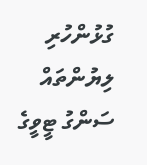ގުޅުންހުރި ލިޔުންތައް
ސަންގު ޓީވީގެ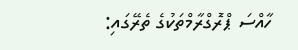ހާއްސަ ޕްރޮގްރާމްތަކުގެ ތެރޭގައި: